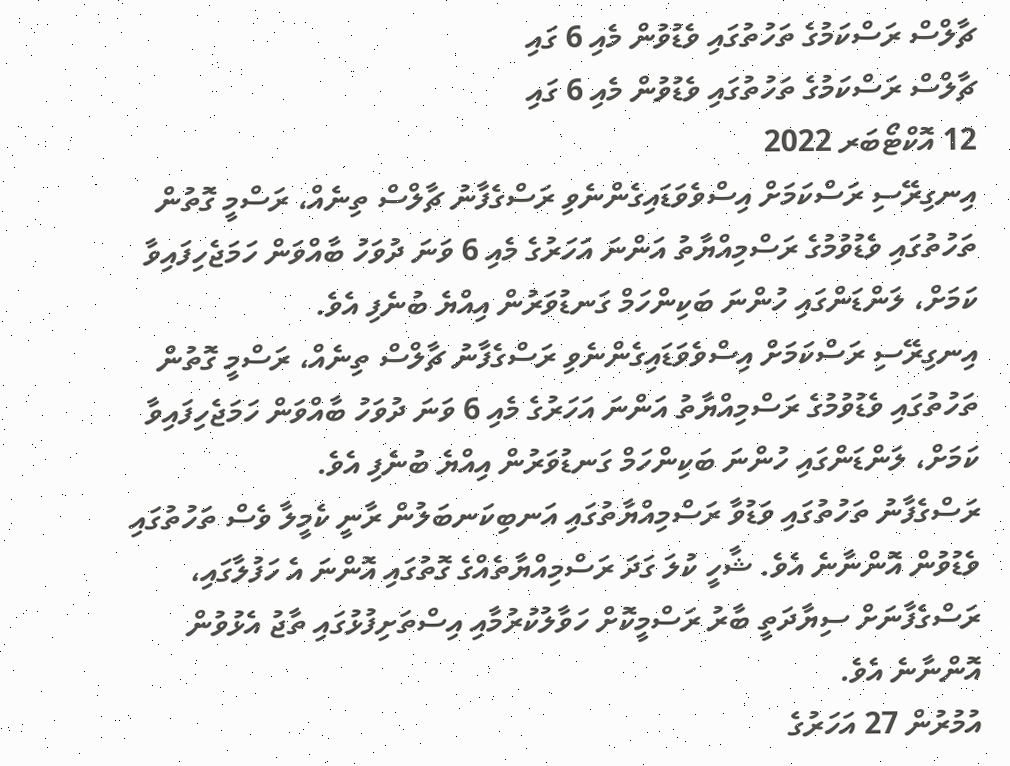ޗާލްސް ރަސްކަމުގެ ތަހުތުގައި ވެޑުވުން މެއި 6 ގައި
ޗާލްސް ރަސްކަމުގެ ތަހުތުގައި ވެޑުވުން މެއި 6 ގައި
12 އޮކްޓޯބަރ 2022
އިނގިރޭސި ރަސްކަމަށް އިސްވެވަޑައިގެންނެވި ރަސްގެފާނު ޗާލްސް ތިނެއް، ރަސްމީ ގޮތުން ތަހުތުގައި ވެޑުވުމުގެ ރަސްމިއްޔާތު އަންނަ އަހަރުގެ މެއި 6 ވަނަ ދުވަހު ބާއްވަން ހަމަޖެހިފައިވާ ކަމަށް، ލަންޑަންގައި ހުންނަ ބަކިންހަމް ގަނޑުވަރުން އިއްޔެ ބުނެފި އެވެ.
އިނގިރޭސި ރަސްކަމަށް އިސްވެވަޑައިގެންނެވި ރަސްގެފާނު ޗާލްސް ތިނެއް، ރަސްމީ ގޮތުން ތަހުތުގައި ވެޑުވުމުގެ ރަސްމިއްޔާތު އަންނަ އަހަރުގެ މެއި 6 ވަނަ ދުވަހު ބާއްވަން ހަމަޖެހިފައިވާ ކަމަށް، ލަންޑަންގައި ހުންނަ ބަކިންހަމް ގަނޑުވަރުން އިއްޔެ ބުނެފި އެވެ.
ރަސްގެފާނު ތަހުތުގައި ވަޑުވާ ރަސްމިއްޔާތުގައި އަނބިކަނބަލުން ރާނީ ކެމީލާ ވެސް ތަހުތުގައި ވެޑުވުން އޮންނާނެ އެވެ. ޝާހީ ކުލަ ގަދަ ރަސްމިއްޔާތެއްގެ ގޮތުގައި އޮންނަ އެ ހަފުލާގައި، ރަސްގެފާނަށް ސިޔާދަތީ ބާރު ރަސްމީކޮށް ހަވާލުކުރުމާއި އިސްތަށިފުޅުގައި ތާޖު އެޅުވުން އޮންނާނެ އެވެ.
އުމުރުން 27 އަހަރުގެ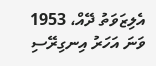އެލިޒަވަތު ދޭއް، 1953 ވަނަ އަހަރު އިނގިރޭސި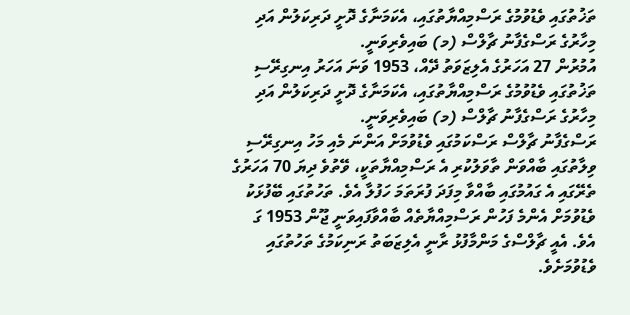ތަޚުތުގައި ވެޑުވުމުގެ ރަސްމިއްޔާތުގައި، އެކަމަނާގެ ދޮށީ ދަރިކަލުން އަދި މިހާރުގެ ރަސްގެފާނު ޗާލްސް (މ) ބައިވެރިވަނީ.
އުމުރުން 27 އަހަރުގެ އެލިޒަވަތު ދޭއް، 1953 ވަނަ އަހަރު އިނގިރޭސި ތަޚުތުގައި ވެޑުވުމުގެ ރަސްމިއްޔާތުގައި، އެކަމަނާގެ ދޮށީ ދަރިކަލުން އަދި މިހާރުގެ ރަސްގެފާނު ޗާލްސް (މ) ބައިވެރިވަނީ.
ރަސްގެފާނު ޗާލްސް ރަސްކަމުގައި ވެޑުވުމަށް އަންނަ މެއި މަހު އިނގިރޭސި ވިލާތުގައި ބާއްވަން ތާވަލުކުރި އެ ރަސްމިއްޔާތަކީ، ވޭތުވެ ދިޔަ 70 އަހަރުގެ ތެރޭގައި އެ ގައުމުގައި ބާއްވާ މިފަދަ ފުރަތަމަ ހަފުލާ އެވެ. ތަހުތުގައި ބޭފުޅަކު ވެޑުވުމަށް އެންމެ ފަހުން ރަސްމިއްޔާތެއް ބާއްވާފައިވަނީ ޖޫން 1953 ގަ އެވެ. އެއީ ޗާލްސްގެ މަންމާފުޅު ރާނީ އެލިޒަބަތު ރަނިކަމުގެ ތަހުތުގައި ވެޑުވުމަށެވެ.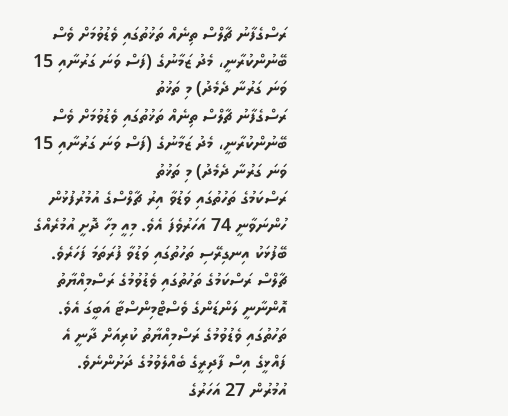ރަސްގެފާނު ޗާލްސް ތިނެއް ތަޚުތުގައި ވެޑުވުމަށް ވެސް ބޭނުންކުރާނީ، މެދު ޒަމާނުގެ (ފަސް ވަނަ ގަރުނާއި 15 ވަނަ ގަރުނާ ދެމެދު) މި ތަޚުތު
ރަސްގެފާނު ޗާލްސް ތިނެއް ތަޚުތުގައި ވެޑުވުމަށް ވެސް ބޭނުންކުރާނީ، މެދު ޒަމާނުގެ (ފަސް ވަނަ ގަރުނާއި 15 ވަނަ ގަރުނާ ދެމެދު) މި ތަޚުތު
ރަސްކަމުގެ ތަހުތުގައި ވަޑުވާ އިރު ޗާލްސްގެ އުމުރުފުޅުން ހުންނަވާނީ 74 އަހަރުވެފަ އެވެ. މިއީ މިހާ ދޮށީ އުމުރެއްގެ ބޭފުޅަކު އިނގިރޭސި ތަހުތުގައި ވަޑުވާ ފުރަތަމަ ފަހަރެވެ. ޗާލްސް ރަސްކަމުގެ ތަހުތުގައި ވެޑުވުމުގެ ރަސްމިއްޔާތު އޮންނާނީ ލަންޑަންގެ ވެސްޓްމިންސްޓާ އަބީގަ އެވެ. ތަހުތުގައި ވެޑުވުމުގެ ރަސްމިއްޔާތު ކުރިއަށް ދާނީ އެ ފައްޅީގެ އިސް ފާދިރީގެ ބެއްލެވުމުގެ ދަށުންނެވެ.
އުމުރުން 27 އަހަރުގެ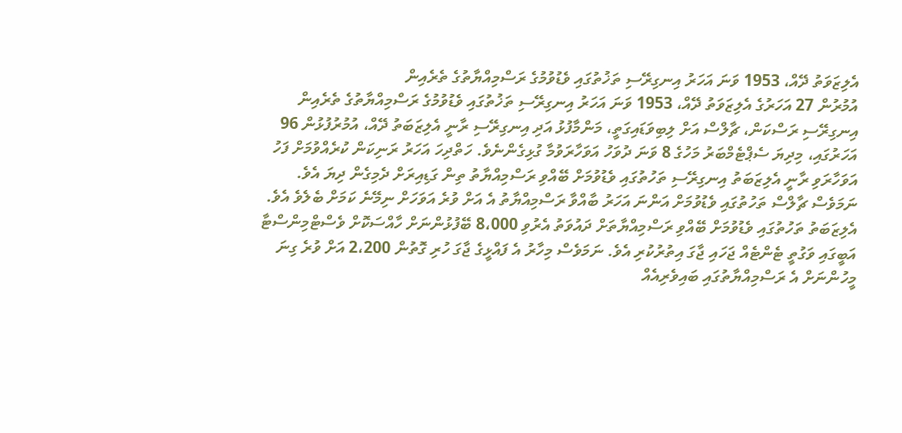އެލިޒަވަތު ދޭއް، 1953 ވަނަ އަހަރު އިނގިރޭސި ތަޚުތުގައި ވެޑުވުމުގެ ރަސްމިއްޔާތުގެ ތެރެއިން
އުމުރުން 27 އަހަރުގެ އެލިޒަވަތު ދޭއް، 1953 ވަނަ އަހަރު އިނގިރޭސި ތަޚުތުގައި ވެޑުވުމުގެ ރަސްމިއްޔާތުގެ ތެރެއިން
އިނގިރޭސި ރަސްކަން، ޗާލްސް އަށް ލިބިވަޑައިގަތީ، މަންމާފުޅު އަދި އިނގިރޭސި ރާނީ އެލިޒަބަތު ދޭއް، އުމުރުފުޅުން 96 އަހަރުގައި، މިދިޔަ ސެޕްޓެމްބަރު މަހުގެ 8 ވަނަ ދުވަހު އަވަހާރަވުމާ ގުޅިގެންނެވެ. ހަތްދިހަ އަހަރު ރަނިކަން ކުރެއްވުމަށް ފަހު އަވަހާރަވި ރާނީ އެލިޒަބަތު އިނގިރޭސި ތަހުތުގައި ވެޑުވުމަށް ބޭއްވި ރަސްމިއްޔާތު ތިން ގަޑިއިރަށް ދެމިގެން ދިޔަ އެވެ.
ނަމަވެސް ޗާލްސް ތަހުތުގައި ވެޑުވުމަށް އަންނަ އަހަރު ބާއްވާ ރަސްމިއްޔާތު އެ އަށް ވުރެ އަވަހަށް ނިމޭނެ ކަމަށް ބެލެވެ އެވެ. އެލިޒަބަތު ތަހުތުގައި ވެޑުވުމަށް ބޭއްވި ރަސްމިއްޔާތަށް ދައުވަތު އެރުވި 8،000 ބޭފުޅުންނަށް ހާއްސަކޮށް ވެސްޓްމިންސްޓާ އަބީގައި ވަގުތީ ޓެންޓެއް ޖަހައި ޖާގަ އިތުރުކުރި އެވެ. ނަމަވެސް މިހާރު އެ ފައްޅީގެ ޖާގަ ހުރި ގޮތުން 2،200 އަށް ވުރެ ގިނަ މީހުންނަށް އެ ރަސްމިއްޔާތުގައި ބައިވެރިއެއް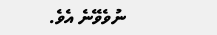ނުވެވޭނެ އެވެ.